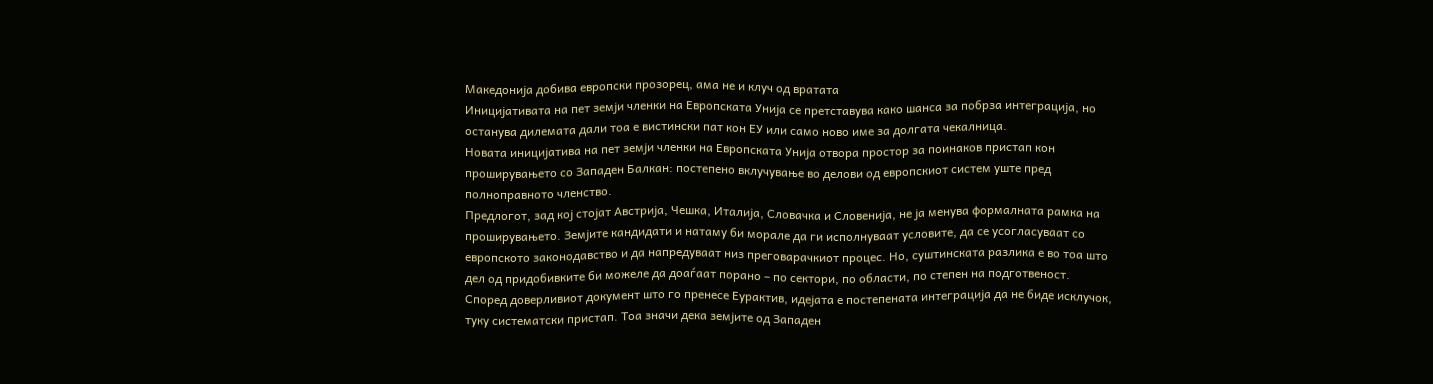Македонија добива европски прозорец, ама не и клуч од вратата
Иницијативата на пет земји членки на Европската Унија се претставува како шанса за побрза интеграција, но останува дилемата дали тоа е вистински пат кон ЕУ или само ново име за долгата чекалница.
Новата иницијатива на пет земји членки на Европската Унија отвора простор за поинаков пристап кон проширувањето со Западен Балкан: постепено вклучување во делови од европскиот систем уште пред полноправното членство.
Предлогот, зад кој стојат Австрија, Чешка, Италија, Словачка и Словенија, не ја менува формалната рамка на проширувањето. Земјите кандидати и натаму би морале да ги исполнуваат условите, да се усогласуваат со европското законодавство и да напредуваат низ преговарачкиот процес. Но, суштинската разлика е во тоа што дел од придобивките би можеле да доаѓаат порано – по сектори, по области, по степен на подготвеност.
Според доверливиот документ што го пренесе Еурактив, идејата е постепената интеграција да не биде исклучок, туку систематски пристап. Тоа значи дека земјите од Западен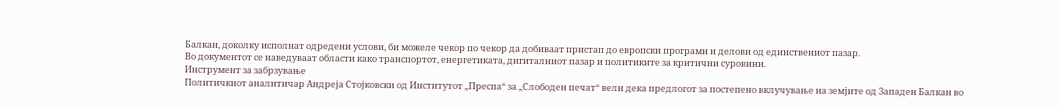Балкан, доколку исполнат одредени услови, би можеле чекор по чекор да добиваат пристап до европски програми и делови од единствениот пазар.
Во документот се наведуваат области како транспортот, енергетиката, дигиталниот пазар и политиките за критични суровини.
Инструмент за забрзување
Политичкиот аналитичар Андреја Стојковски од Институтот „Преспа“ за „Слободен печат“ вели дека предлогот за постепено вклучување на земјите од Западен Балкан во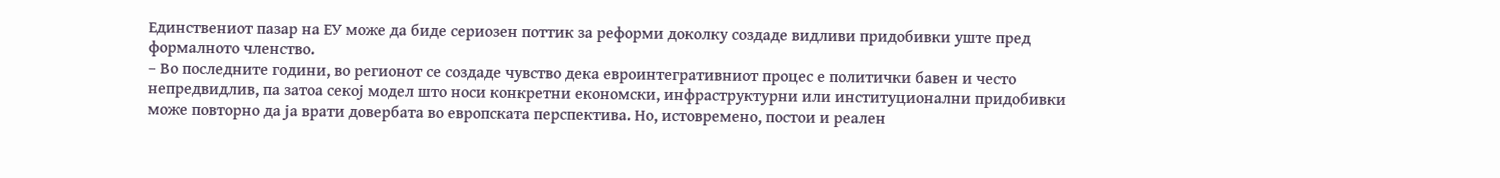Единствениот пазар на ЕУ може да биде сериозен поттик за реформи доколку создаде видливи придобивки уште пред формалното членство.
– Во последните години, во регионот се создаде чувство дека евроинтегративниот процес е политички бавен и често непредвидлив, па затоа секој модел што носи конкретни економски, инфраструктурни или институционални придобивки може повторно да ја врати довербата во европската перспектива. Но, истовремено, постои и реален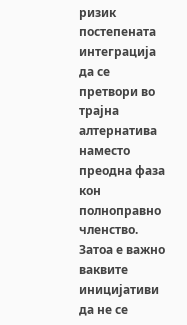ризик постепената интеграција да се претвори во трајна алтернатива наместо преодна фаза кон полноправно членство. Затоа е важно ваквите иницијативи да не се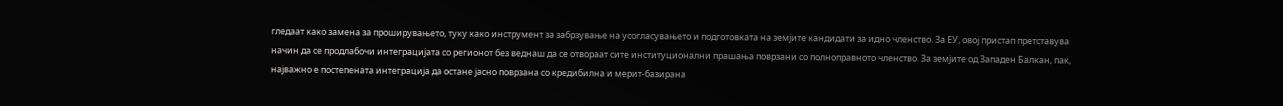гледаат како замена за проширувањето, туку како инструмент за забрзување на усогласувањето и подготовката на земјите кандидати за идно членство. За ЕУ, овој пристап претставува начин да се продлабочи интеграцијата со регионот без веднаш да се отвораат сите институционални прашања поврзани со полноправното членство. За земјите од Западен Балкан, пак, најважно е постепената интеграција да остане јасно поврзана со кредибилна и мерит-базирана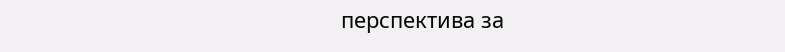перспектива за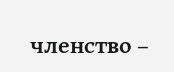членство –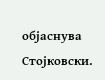објаснува Стојковски.